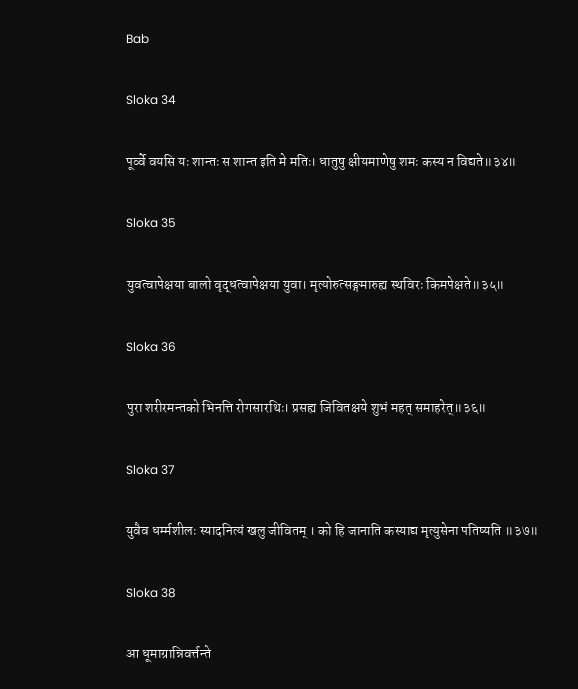Bab

Sloka 34

पूर्व्वे वयसि यः शान्तः स शान्त इति मे मतिः। धातुषु क्षीयमाणेषु शमः कस्य न विद्यते॥३४॥

Sloka 35

युवत्वापेक्षया बालो वृद्धत्वापेक्षया युवा। मृत्योरुत्सङ्गमारुह्य स्थविरः किमपेक्षते॥३५॥

Sloka 36

पुरा शरीरमन्तको भिनत्ति रोगसारथिः। प्रसह्य जिवितक्षये शुभं महत् समाहरेत्॥३६॥

Sloka 37

युवैव धर्म्मशीलः स्यादनित्यं खलु जीवितम् । को हि जानाति कस्याद्य मृत्युसेना पतिष्यति ॥३७॥

Sloka 38

आ धूमाग्रान्निवर्त्तन्ते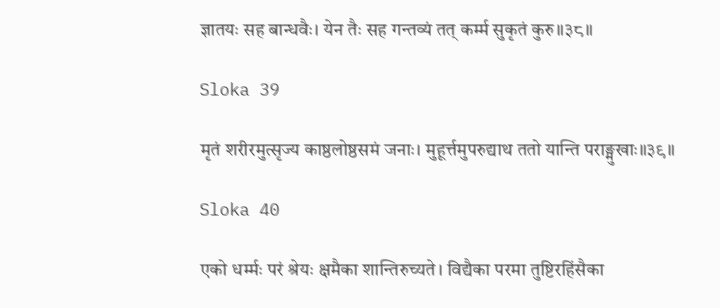ज्ञातयः सह बान्धवैः। येन तैः सह गन्तव्यं तत् कर्म्म सुकृतं कुरु॥३८॥

Sloka 39

मृतं शरीरमुत्सृज्य काष्ठलोष्ठसमं जनाः। मुहूर्त्तमुपरुद्याथ ततो यान्ति पराङ्मुखाः॥३९॥

Sloka 40

एको धर्म्मः परं श्रेयः क्षमैका शान्तिरुच्यते। विद्यैका परमा तुष्टिरहिंसैका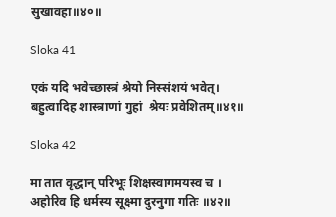सुखावहा॥४०॥

Sloka 41

एकं यदि भवेच्छास्त्रं श्रेयो निस्संशयं भवेत्। बहुत्वादिह शास्त्राणां गुहां  श्रेयः प्रवेशितम्॥४१॥

Sloka 42

मा तात वृद्धान् परिभूः शिक्षस्वागमयस्व च । अहोरिव हि धर्मस्य सूक्ष्मा दुरनुगा गतिः ॥४२॥